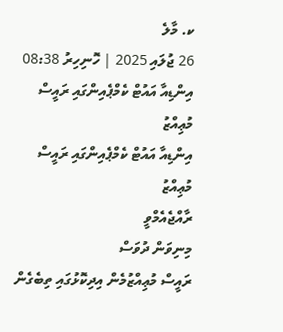ކ. މާލެ
26 ޖުލައި 2025 | ހޮނިހިރު 08:38
އިންޑިއާ އައުޓް ކެމްޕެއިންގައި ރައީސް މުޢިއްޒު
އިންޑިއާ އައުޓް ކެމްޕެއިންގައި ރައީސް މުޢިއްޒު
ރާއްޖެއެމްވީ
މިނިވަން ދުވަސް
ރައީސް މުޢިއްޒުމެން އިދިކޮޅުގައި ތިބެގެން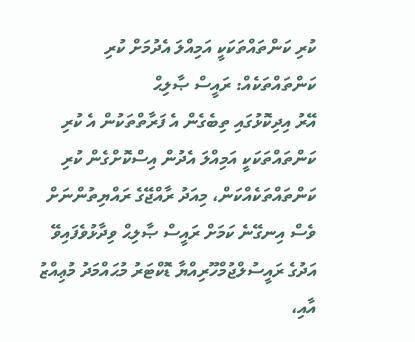ކުރި ކަންތައްތަކަކީ އަމިއްލަ އެދުމަށް ކުރި ކަންތައްތަކެއް: ރައީސް ޞާލިޙް
އޭރު އިދިކޮޅުގައި ތިބެގެން އެ ފަރާތްތަކުން އެ ކުރި ކަންތައްތަކަކީ އަމިއްލަ އެދުން އިސްކޮށްގެން ކުރި ކަންތައްތަކެއްކަން، މިއަދު ރާއްޖޭގެ ރައްޔިތުންނަށް ވެސް އިނގޭނެ ކަމަށް ރައީސް ޞާލިޙް ވިދާޅުވެފައިވޭ
އަދުގެ ރައީސުލްޖުމްހޫރިއްޔާ ޑޮކްޓަރު މުޙައްމަދު މުޢިއްޒު އާއި،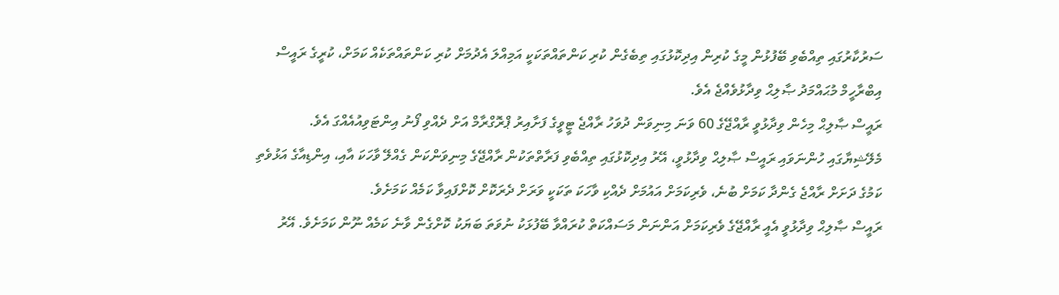ސަރުކާރުގައި ތިއްބެވި ބޭފުޅުން މީގެ ކުރިން އިދިކޮޅުގައި ތިބެގެން ކުރި ކަންތައްތަކަކީ އަމިއްލަ އެދުމަށް ކުރި ކަންތައްތަކެއް ކަމަށް، ކުރީގެ ރައީސް އިބްރާހީމް މުޙައްމަދު ޞާލިޙް ވިދާޅުވެއްޖެ އެވެ.
ރައީސް ޞާލިޙް މިހެން ވިދާޅުވީ ރާއްޖޭގެ 60 ވަނަ މިނިވަން ދުވަހު ރާއްޖެ ޓީވީގެ ފަށާއިރު ޕްރޮގްރާމް އަށް ދެއްވި ފޯނު އިންޓަވިއުއެއްގަ އެވެ.
މެލޭޝިޔާގައި ހުންނަވައި ރައީސް ޞާލިޙް ވިދާޅުވީ، އޭރު އިދިކޮޅުގައި ތިއްބެވި ފަރާތްތަކުން ރާއްޖޭގެ މިނިވަންކަން ގެއްލޭ ވާހަކަ އާއި، އިންޑިއާގެ އަޅުވެތި ކަމުގެ ދަށަށް ރާއްޖެ ގެންދާ ކަމަށް ބުނެ، ވެރިކަމަށް އައުމަށް ދެއްކި ވާހަކަ ތަކަކީ ވަރަށް ދެރަކޮށް ކޮށްފައިވާ ކަމެއް ކަމަށެވެ.
ރައީސް ޞާލިޙް ވިދާޅުވީ އެއީ ރާއްޖޭގެ ވެރިކަމަށް އަންނަން މަސައްކަތް ކުރައްވާ ބޭފުޅަކު ނުވަތަ ބަޔަކު ކޮށްގެން ވާނެ ކަމެއް ނޫން ކަމަށެވެ. އޭރު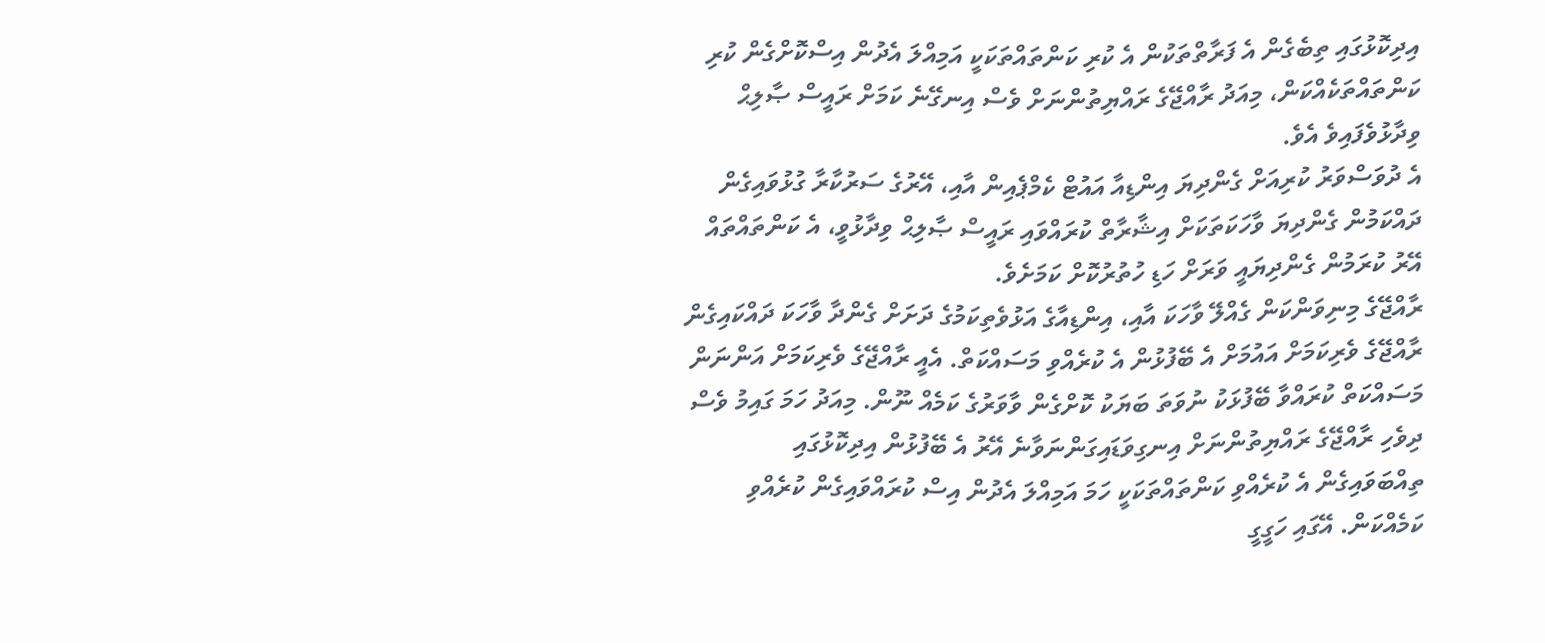އިދިކޮޅުގައި ތިބެގެން އެ ފަރާތްތަކުން އެ ކުރި ކަންތައްތަކަކީ އަމިއްލަ އެދުން އިސްކޮށްގެން ކުރި ކަންތައްތަކެއްކަން، މިއަދު ރާއްޖޭގެ ރައްޔިތުންނަށް ވެސް އިނގޭނެ ކަމަށް ރައީސް ޞާލިޙް ވިދާޅުވެފައިވެ އެވެ.
އެ ދުވަސްވަރު ކުރިއަށް ގެންދިޔަ އިންޑިއާ އައުޓް ކެމްޕެއިން އާއި، އޭރުގެ ސަރުކާރާ ގުޅުވައިގެން ދައްކަމުން ގެންދިޔަ ވާހަކަތަކަށް އިޝާރާތް ކުރައްވައި ރައީސް ޞާލިޙް ވިދާޅުވީ، އެ ކަންތައްތައް އޭރު ކުރަމުން ގެންދިޔައީ ވަރަށް ހަޑި ހުތުރުކޮށް ކަމަށެވެ.
ރާއްޖޭގެ މިނިވަންކަން ގެއްލޭ ވާހަކަ އާއި، އިންޑިއާގެ އަޅުވެތިކަމުގެ ދަށަށް ގެންދާ ވާހަކަ ދައްކައިގެން ރާއްޖޭގެ ވެރިކަމަށް އައުމަށް އެ ބޭފުޅުން އެ ކުރެއްވި މަސައްކަތް. އެއީ ރާއްޖޭގެ ވެރިކަމަށް އަންނަން މަސައްކަތް ކުރައްވާ ބޭފުޅަކު ނުވަތަ ބަޔަކު ކޮށްގެން ވާވަރުގެ ކަމެއް ނޫން. މިއަދު ހަމަ ގައިމު ވެސް ދިވެހި ރާއްޖޭގެ ރައްޔިތުންނަށް އިނގިވަޑައިގަންނަވާނެ އޭރު އެ ބޭފުޅުން އިދިކޮޅުގައި ތިއްބަވައިގެން އެ ކުރެއްވި ކަންތައްތަކަކީ ހަމަ އަމިއްލަ އެދުން އިސް ކުރައްވައިގެން ކުރެއްވި ކަމެއްކަން. އޭގައި ހަގީގީ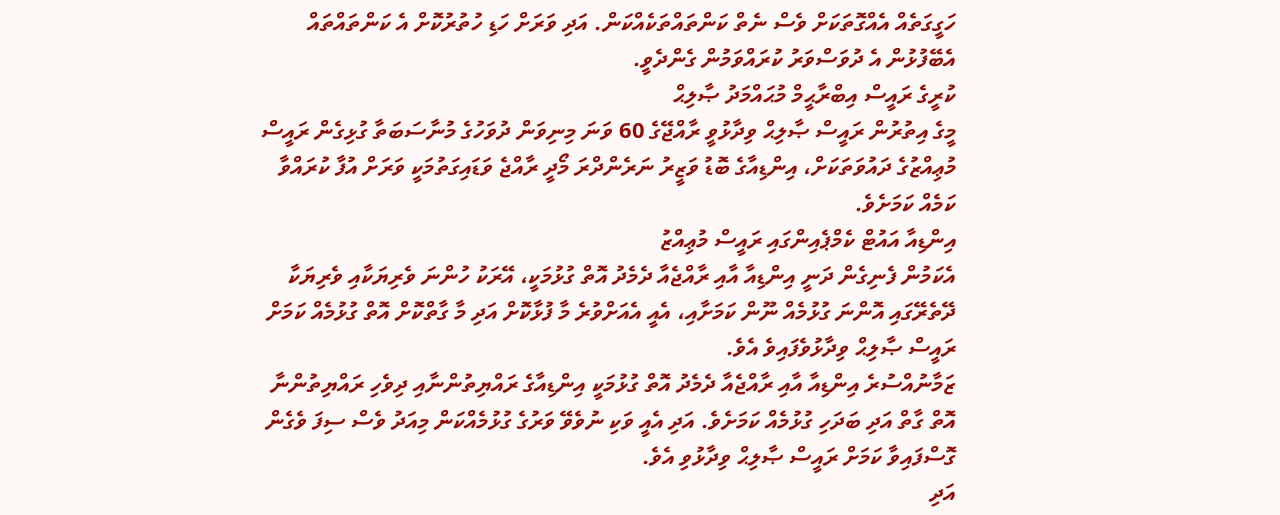ހަގީގަތެއް އެއްގޮތަކަށް ވެސް ނެތް ކަންތައްތަކެއްކަން. އަދި ވަރަށް ހަޑި ހުތުރުކޮށް އެ ކަންތައްތައް އެބޭފުޅުން އެ ދުވަސްވަރު ކުރައްވަމުން ގެންދެވީ.
ކުރީގެ ރައީސް އިބްރާޙީމް މުޙައްމަދު ޞާލިޙް
މީގެ އިތުރުން ރައީސް ޞާލިޙް ވިދާޅުވީ ރާއްޖޭގެ 60 ވަނަ މިނިވަން ދުވަހުގެ މުނާސަބަތާ ގުޅިގެން ރައީސް މުޢިއްޒުގެ ދައުވަތަކަށް، އިންޑިއާގެ ބޮޑު ވަޒީރު ނަރެންދްރަ މޯދީ ރާއްޖެ ވަޑައިގަތުމަކީ ވަރަށް އުފާ ކުރައްވާ ކަމެއް ކަމަށެވެ.
އިންޑިއާ އައުޓް ކެމްޕެއިންގައި ރައީސް މުޢިއްޒު
އެކަމުން ފެނިގެން ދަނީ އިންޑިއާ އާއި ރާއްޖެއާ ދެމެދު އޮތް ގުޅުމަކީ، އޭރަކު ހުންނަ ވެރިޔަކާއި ވެރިޔަކާ ދޭތެރޭގައި އޮންނަ ގުޅުމެއް ނޫން ކަމަށާއި، އެއީ އެއަށްވުރެ މާ ފުޅާކޮށް އަދި މާ ގާތްކޮށް އޮތް ގުޅުމެއް ކަމަށް ރައީސް ޞާލިޙް ވިދާޅުވެފައިވެ އެވެ.
ޒަމާނުއްސުރެ އިންޑިއާ އާއި ރާއްޖެއާ ދެމެދު އޮތް ގުޅުމަކީ އިންޑިއާގެ ރައްޔިތުންނާއި ދިވެހި ރައްޔިތުންނާ އޮތް ގާތް އަދި ބަދަހި ގުޅުމެއް ކަމަށެވެ. އަދި އެއީ ވަކި ނުވެވޭ ވަރުގެ ގުޅުމެއްކަން މިއަދު ވެސް ސިފަ ވެގެން ގޮސްފައިވާ ކަމަށް ރައީސް ޞާލިޙް ވިދާޅުވި އެވެ.
އަދި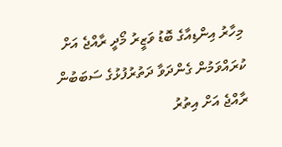މިހާރު އިންޑިއާގެ ބޮޑު ވަޒީރު މޯދީ ރާއްޖެ އަށް ކުރައްވަމުން ގެންދަވާ ދަތުރުފުޅުގެ ސަބަބުން ރާއްޖެ އަށް އިތުރު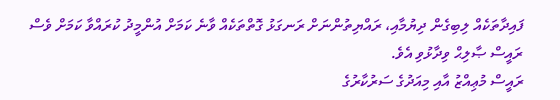ފައިދާތަކެއް ލިބިގެން ދިޔުމާއި، ރައްޔިތުންނަށް ރަނގަޅު ގޮތްތަކެއް ވާނެ ކަމަށް އުންމީދު ކުރައްވާ ކަމަށް ވެސް ރައީސް ޞާލިޙް ވިދާޅުވި އެވެ.
ރައީސް މުޢިއްޒު އާއި މިއަދުގެ ސަރުކާރުގެ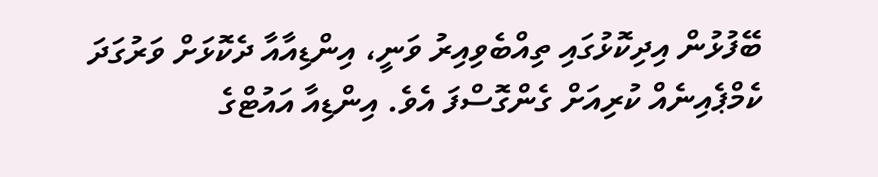ބޭފުޅުން އިދިކޮޅުގައި ތިއްބެވިއިރު ވަނީ، އިންޑިއާއާ ދެކޮޅަށް ވަރުގަދަ ކެމްޕެއިނެއް ކުރިއަށް ގެންގޮސްފަ އެވެ. އިންޑިއާ އައުޓްގެ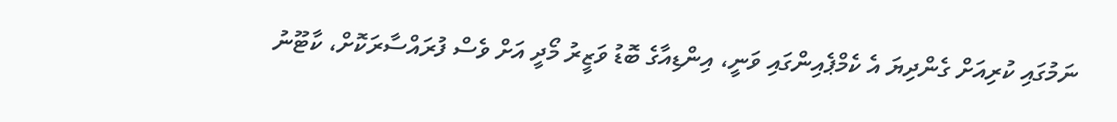ނަމުގައި ކުރިއަށް ގެންދިޔަ އެ ކެމްޕެއިންގައި ވަނީ، އިންޑިއާގެ ބޮޑު ވަޒީރު މޯދީ އަށް ވެސް ފުރައްސާރަކޮށް، ކާޓޫނު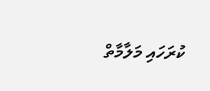ކުރަހައި މަލާމާތް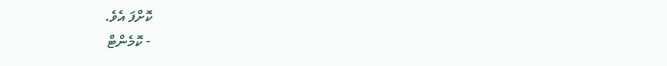ކޮށްފަ އެވެ.
- ކޮމެންޓް